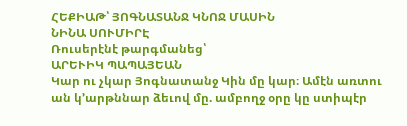ՀԵՔԻԱԹ՝ ՅՈԳՆԱՏԱՆՋ ԿՆՈՋ ՄԱՍԻՆ
ՆԻՆԱ ՍՈՒՄԻՐԷ
Ռուսերէնէ թարգմանեց՝
ԱՐԵՒԻԿ ՊԱՊԱՅԵԱՆ
Կար ու չկար Յոգնատանջ Կին մը կար։ Ամէն առտու ան կ՚արթննար ձեւով մը. ամբողջ օրը կը ստիպէր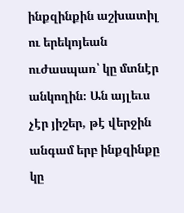ինքզինքին աշխատիլ ու երեկոյեան ուժասպառ՝ կը մտնէր անկողին։ Ան այլեւս չէր յիշեր, թէ վերջին անգամ երբ ինքզինքը կը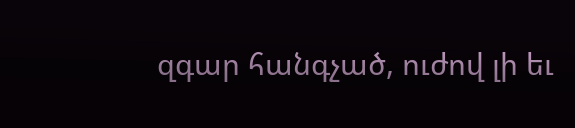զգար հանգչած, ուժով լի եւ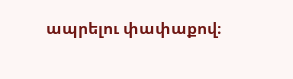ապրելու փափաքով։